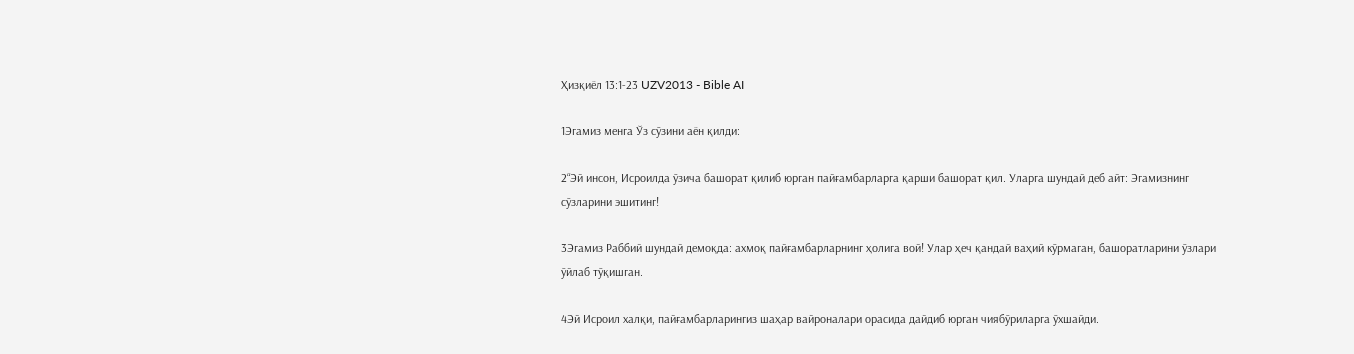Ҳизқиёл 13:1-23 UZV2013 - Bible AI

1Эгамиз менга Ўз сўзини аён қилди:

2“Эй инсон, Исроилда ўзича башорат қилиб юрган пайғамбарларга қарши башорат қил. Уларга шундай деб айт: Эгамизнинг сўзларини эшитинг!

3Эгамиз Раббий шундай демоқда: ахмоқ пайғамбарларнинг ҳолига вой! Улар ҳеч қандай ваҳий кўрмаган, башоратларини ўзлари ўйлаб тўқишган.

4Эй Исроил халқи, пайғамбарларингиз шаҳар вайроналари орасида дайдиб юрган чиябўриларга ўхшайди.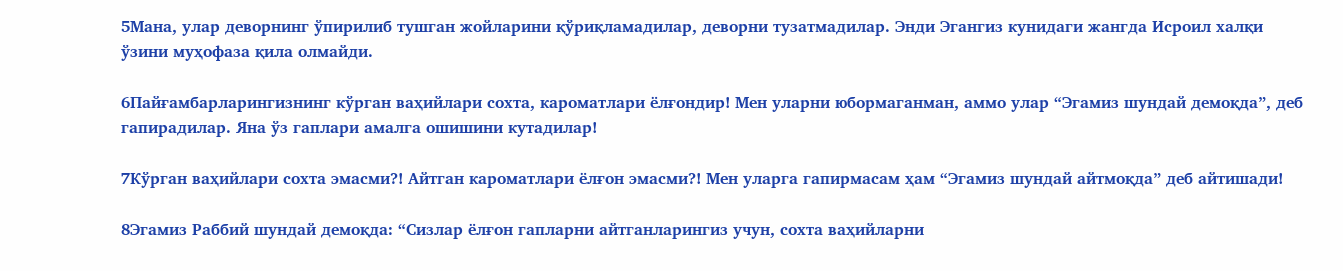5Мана, улар деворнинг ўпирилиб тушган жойларини қўриқламадилар, деворни тузатмадилар. Энди Эгангиз кунидаги жангда Исроил халқи ўзини муҳофаза қила олмайди.

6Пайғамбарларингизнинг кўрган ваҳийлари сохта, кароматлари ёлғондир! Мен уларни юбормаганман, аммо улар “Эгамиз шундай демоқда”, деб гапирадилар. Яна ўз гаплари амалга ошишини кутадилар!

7Кўрган ваҳийлари сохта эмасми?! Айтган кароматлари ёлғон эмасми?! Мен уларга гапирмасам ҳам “Эгамиз шундай айтмоқда” деб айтишади!

8Эгамиз Раббий шундай демоқда: “Сизлар ёлғон гапларни айтганларингиз учун, сохта ваҳийларни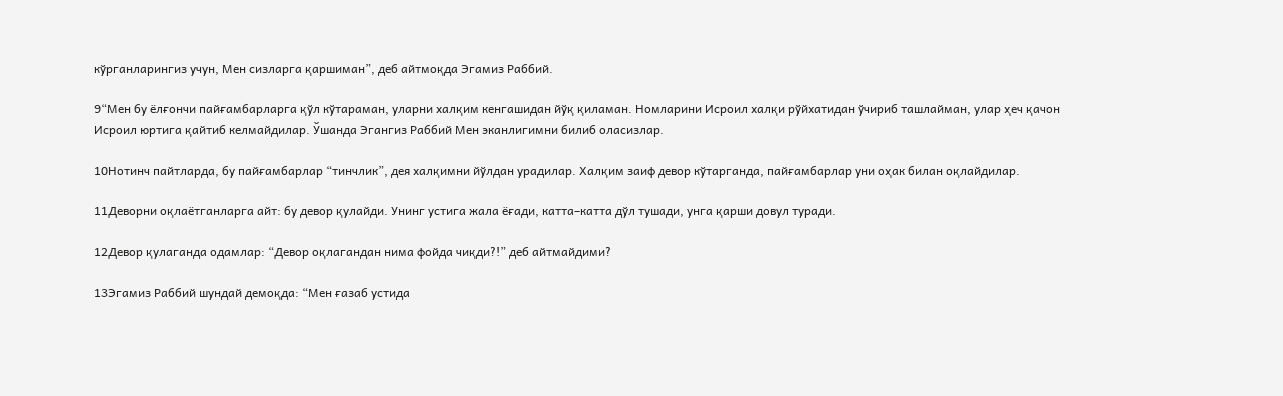кўрганларингиз учун, Мен сизларга қаршиман”, деб айтмоқда Эгамиз Раббий.

9“Мен бу ёлғончи пайғамбарларга қўл кўтараман, уларни халқим кенгашидан йўқ қиламан. Номларини Исроил халқи рўйхатидан ўчириб ташлайман, улар ҳеч қачон Исроил юртига қайтиб келмайдилар. Ўшанда Эгангиз Раббий Мен эканлигимни билиб оласизлар.

10Нотинч пайтларда, бу пайғамбарлар “тинчлик”, дея халқимни йўлдан урадилар. Халқим заиф девор кўтарганда, пайғамбарлар уни оҳак билан оқлайдилар.

11Деворни оқлаётганларга айт: бу девор қулайди. Унинг устига жала ёғади, катта–катта дўл тушади, унга қарши довул туради.

12Девор қулаганда одамлар: “Девор оқлагандан нима фойда чиқди?!” деб айтмайдими?

13Эгамиз Раббий шундай демоқда: “Мен ғазаб устида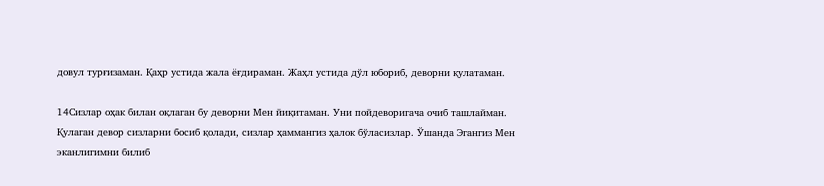довул турғизаман. Қаҳр устида жала ёғдираман. Жаҳл устида дўл юбориб, деворни қулатаман.

14Сизлар оҳак билан оқлаган бу деворни Мен йиқитаман. Уни пойдеворигача очиб ташлайман. Қулаган девор сизларни босиб қолади, сизлар ҳаммангиз ҳалок бўласизлар. Ўшанда Эгангиз Мен эканлигимни билиб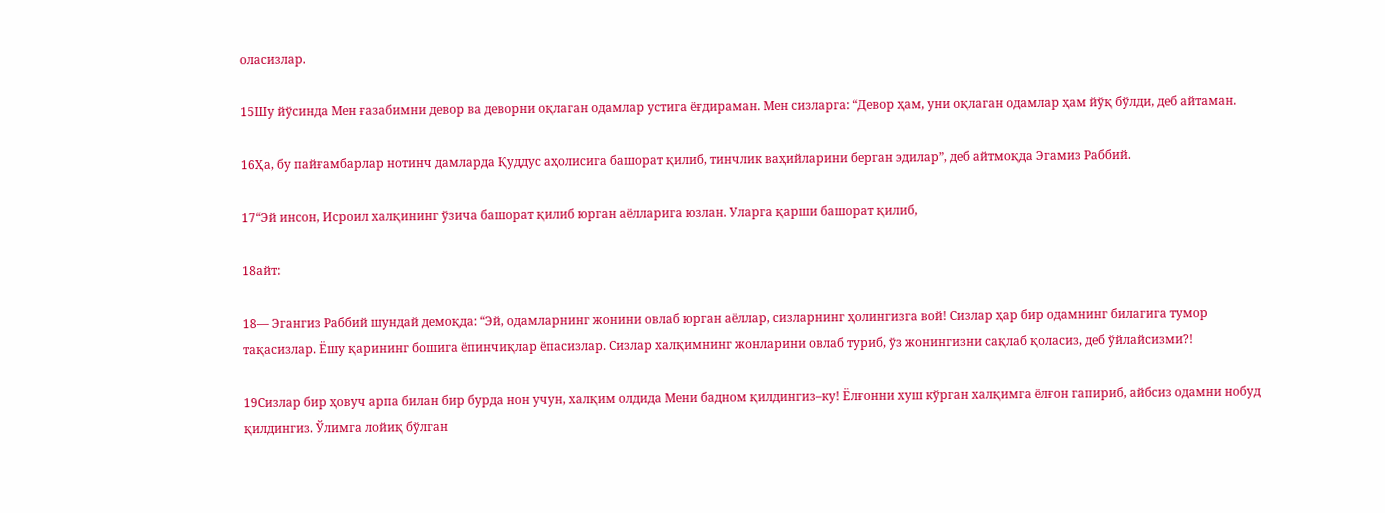оласизлар.

15Шу йўсинда Мен ғазабимни девор ва деворни оқлаган одамлар устига ёғдираман. Мен сизларга: “Девор ҳам, уни оқлаган одамлар ҳам йўқ бўлди, деб айтаман.

16Ҳа, бу пайғамбарлар нотинч дамларда Қуддус аҳолисига башорат қилиб, тинчлик ваҳийларини берган эдилар”, деб айтмоқда Эгамиз Раббий.

17“Эй инсон, Исроил халқининг ўзича башорат қилиб юрган аёлларига юзлан. Уларга қарши башорат қилиб,

18айт:

18— Эгангиз Раббий шундай демоқда: “Эй, одамларнинг жонини овлаб юрган аёллар, сизларнинг ҳолингизга вой! Сизлар ҳар бир одамнинг билагига тумор тақасизлар. Ёшу қарининг бошига ёпинчиқлар ёпасизлар. Сизлар халқимнинг жонларини овлаб туриб, ўз жонингизни сақлаб қоласиз, деб ўйлайсизми?!

19Сизлар бир ҳовуч арпа билан бир бурда нон учун, халқим олдида Мени бадном қилдингиз–ку! Ёлғонни хуш кўрган халқимга ёлғон гапириб, айбсиз одамни нобуд қилдингиз. Ўлимга лойиқ бўлган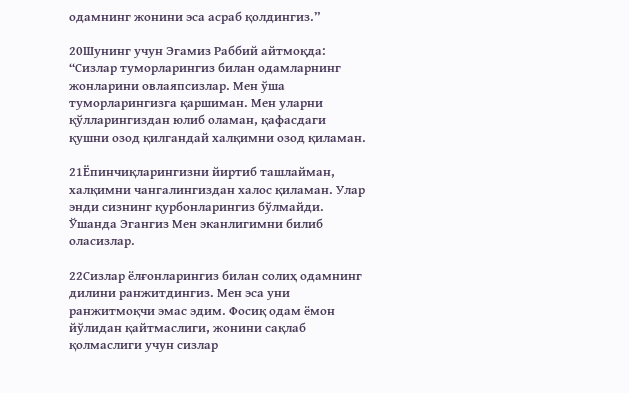одамнинг жонини эса асраб қолдингиз.”

20Шунинг учун Эгамиз Раббий айтмоқда: “Сизлар туморларингиз билан одамларнинг жонларини овлаяпсизлар. Мен ўша туморларингизга қаршиман. Мен уларни қўлларингиздан юлиб оламан, қафасдаги қушни озод қилгандай халқимни озод қиламан.

21Ёпинчиқларингизни йиртиб ташлайман, халқимни чангалингиздан халос қиламан. Улар энди сизнинг қурбонларингиз бўлмайди. Ўшанда Эгангиз Мен эканлигимни билиб оласизлар.

22Сизлар ёлғонларингиз билан солиҳ одамнинг дилини ранжитдингиз. Мен эса уни ранжитмоқчи эмас эдим. Фосиқ одам ёмон йўлидан қайтмаслиги, жонини сақлаб қолмаслиги учун сизлар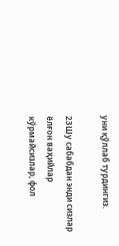уни қўллаб турдингиз.

23Шу сабабдан энди сизлар ёлғон ваҳийлар кўрмайсизлар, фол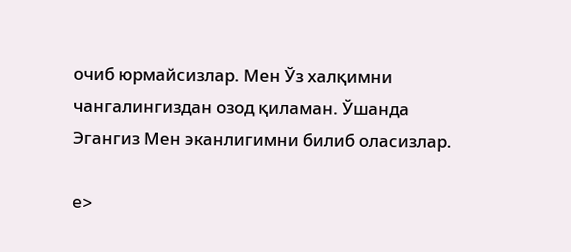очиб юрмайсизлар. Мен Ўз халқимни чангалингиздан озод қиламан. Ўшанда Эгангиз Мен эканлигимни билиб оласизлар.

e>